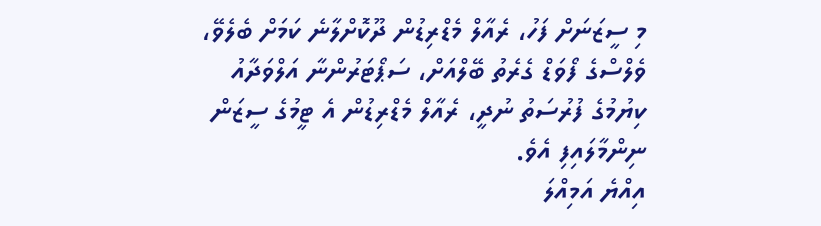މި ސީޒަނަށް ފަހު، ރެއާލް މެޑްރިޑުން ދޫކޮށްލާނެ ކަމަށް ބެލެވޭ، ވެލްސްގެ ފޯވަޑް ގެރެތު ބޭލްއަށް، ސަޕޯޓަރުންނާ އަލްވަދާއު ކިޔުމުގެ ފުރުސަތު ނުދީ، ރެއާލް މެޑްރިޑުން އެ ޓީމުގެ ސީޒަން ނިންމާލައިފި އެވެ.
އިއްޔެ އަމިއްލަ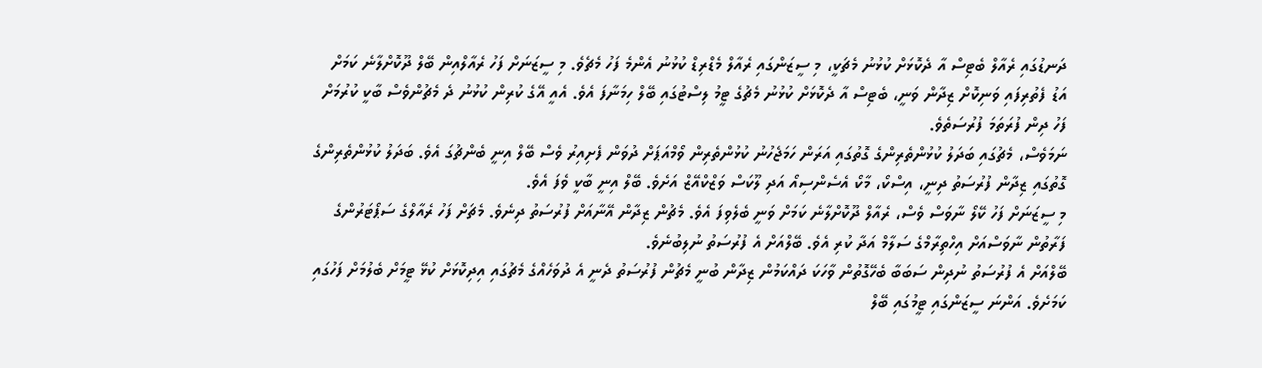ދަނޑުގައި ރެއާލް ބެޓިސް އާ ދެކޮޅަށް ކުޅުނު މެޗަކީ، މި ސީޒަންގައި ރެއާލް މެޑްރިޑް ކުޅުނު އެންމެ ފަހު މެޗެވެ. މި ސީޒަނަށް ފަހު ރެއާލްއިން ބޭލް ދޫކޮށްލާނެ ކަމަށް އަޑު ފެތުރިފައި ވަނިކޮށް ޒިދާން ވަނީ، ބެޓިސް އާ ދެކޮޅަށް ކުޅުނު މެޗުގެ ޓީމު ލިސްޓުގައި ބޭލް ހިމަނާފަ އެވެ. އެއީ އޭގެ ކުރިން ކުޅުނު ދެ މެޗުންވެސް ބާކީ ކުރުމަށް ފަހު ދިން ފުރަތަމަ ފުރުސަތެވެ.
ނަމަވެސް، މެޗުގައި ބަދަލު ކުޅުންތެރިންގެ ގޮތުގައި އަރަން ހަމަޖެހުނު ކުޅުންތެރިން ވޯމްއަޕަށް ދުވަން ފެށިއިރު ވެސް ބޭލް އިނީ ބެންޗުގަ އެވެ. ބަދަލު ކުޅުންތެރިންގެ ގޮތުގައި ޒިދާން ފުރުސަތު ދިނީ، އިސްކޯ، މާކޯ އެސެންސިއޯ އަދި ލޫކަސް ވަޒްކްއޭޒް އަށެވެ. ބޭލް އިނީ ބާކީ ވެފަ އެވެ.
މި ސީޒަނަށް ފަހު ކޭލޯ ނާވަސް ވެސް، ރެއާލް ދޫކޮށްލާނެ ކަމަށް ވަނީ ބެލެވިފަ އެވެ. މެޗުން ޒިދާން އޭނާއަށް ފުރުސަތު ދިނެވެ. މެޗަށް ފަހު ރެއާލްގެ ސަޕޯޓަރުންގެ ފަރާތުން ނާވަސްއަށް އިހްތިރާމްގެ ސަލާމް އަދާ ކުރި އެވެ. ބޭލްއަށް އެ ފުރުސަތު ނުލިބުނެވެ.
ބޭލްއަށް އެ ފުރުސަތު ނުދިން ސަބަބާ ބެހޭގޮތުން ވާހަކަ ދައްކަމުން ޒިދާން ބުނީ މެޗުން ފުރުސަތު ދެނީ އެ ދުވަހެއްގެ މެޗުގައި އިދިކޮޅަށް ކުޅޭ ޓީމަށް ބެލުމަށް ފަހުގައި ކަމަށެވެ. އަންނަ ސީޒަންގައި ޓީމުގައި ބޭލް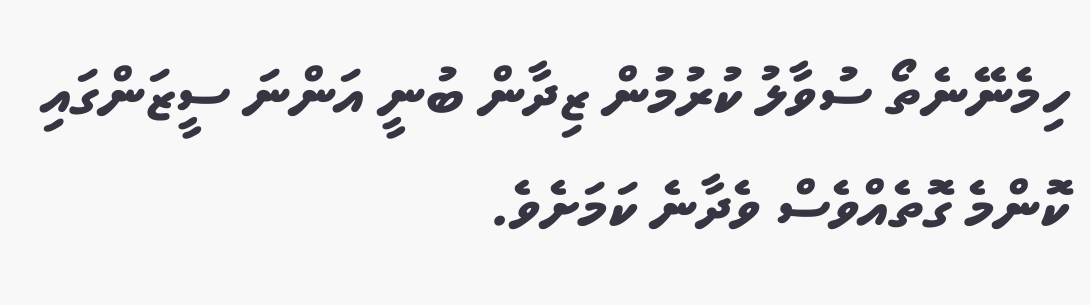ހިމެނޭނެތޯ ސުވާލު ކުރުމުން ޒިދާން ބުނީ އަންނަ ސީޒަންގައި ކޮންމެ ގޮތެއްވެސް ވެދާނެ ކަމަށެވެ.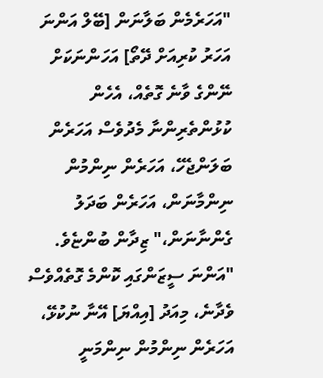"އަހަރެމެން ބަލާނަން [ބޭލް އަންނަ އަހަރު ކުރިއަށް ދޭތޯ] އަހަންނަކަށް ނޭންގެ ވާނެ ގޮތެއް، އެހެން ކުޅުންތެރިންނާ މެދުވެސް އަހަރެން ބަލަންޖެހޭ، އަހަރެން ނިންމުން ނިންމާނަން، އަހަރެން ބަދަލު ގެންނާނަން،" ޒިދާން ބުންޏެވެ. "އަންނަ ސީޒަންގައި ކޮންމެ ގޮތެއްވެސް ވެދާނެ، މިއަދު [އިއްޔަ] އޭނާ ނުކުޅޭ، އަހަރެން ނިންމުން ނިންމަނީ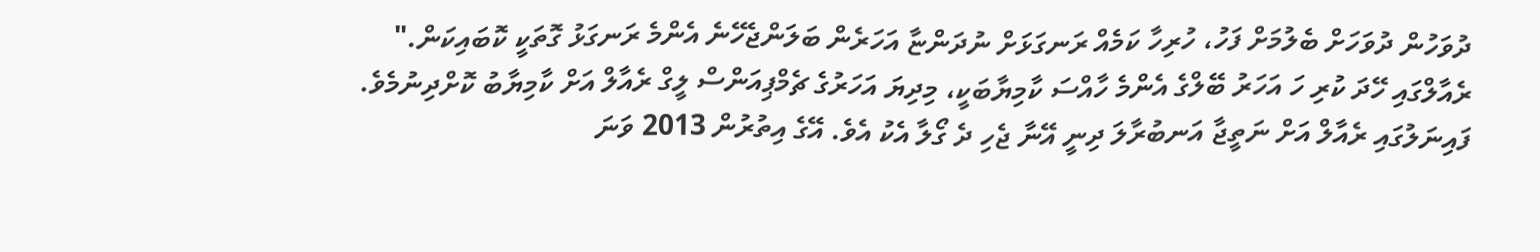ދުވަހުން ދުވަހަށް ބެލުމަށް ފަހު، ހުރިހާ ކަމެއް ރަނގަޅަށް ނުދަންޏާ އަހަރެން ބަލަންޖެހޭނެ އެންމެ ރަނގަޅު ގޮތަކީ ކޮބައިކަން."
ރެއާލްގައި ހޭދަ ކުރި ހަ އަހަރު ބޭލްގެ އެންމެ ހާއްސަ ކާމިޔާބަކީ، މިދިޔަ އަހަރުގެ ޗެމްޕިއަންސް ލީގް ރެއާލް އަށް ކާމިޔާބު ކޮށްދިނުމެވެ. ފައިނަލުގައި ރެއާލް އަށް ނަތީޖާ އަނބުރާލަ ދިނީ އޭނާ ޖެހި ދެ ގޯލާ އެކު އެވެ. އޭގެ އިތުރުން 2013 ވަނަ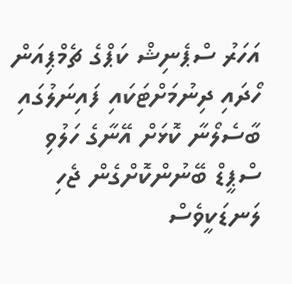އަހަރު ސްޕެނިޝް ކަޕްގެ ޗެމްޕިއަން ހޯދައި ދިނުމަށްޓަކައި ފައިނަލުގައި ބާސެލޯނާ ކޮޅަށް އޭނާގެ ހަލުވި ސްޕީޑް ބޭނުންކޮށްގެން ޖެހި ލަނޑަކީވެސް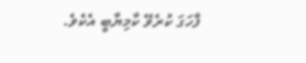ފާހަގަ ކުރެވޭ ކާމިޔާބީ އެކެވެ.